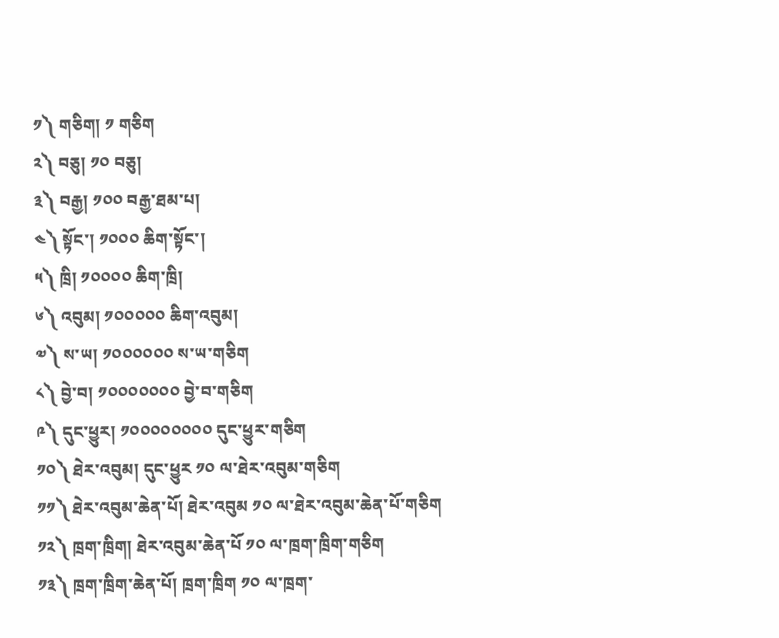༡༽ གཅིག། ༡ གཅིག
༢༽ བཅུ། ༡༠ བཅུ།
༣༽ བརྒྱ། ༡༠༠ བརྒྱ་ཐམ་པ།
༤༽ སྟོང་། ༡༠༠༠ ཆིག་སྟོང་།
༥༽ ཁྲི། ༡༠༠༠༠ ཆིག་ཁྲི།
༦༽ འབུམ། ༡༠༠༠༠༠ ཆིག་འབུམ།
༧༽ ས་ཡ། ༡༠༠༠༠༠༠ ས་ཡ་གཅིག
༨༽ བྱེ་བ། ༡༠༠༠༠༠༠༠ བྱེ་བ་གཅིག
༩༽ དུང་ཕྱུར། ༡༠༠༠༠༠༠༠༠ དུང་ཕྱུར་གཅིག
༡༠༽ ཐེར་འབུམ། དུང་ཕྱུར ༡༠ ལ་ཐེར་འབུམ་གཅིག
༡༡༽ ཐེར་འབུམ་ཆེན་པོ། ཐེར་འབུམ ༡༠ ལ་ཐེར་འབུམ་ཆེན་པོ་གཅིག
༡༢༽ ཁྲག་ཁྲིག། ཐེར་འབུམ་ཆེན་པོ ༡༠ ལ་ཁྲག་ཁྲིག་གཅིག
༡༣༽ ཁྲག་ཁྲིག་ཆེན་པོ། ཁྲག་ཁྲིག ༡༠ ལ་ཁྲག་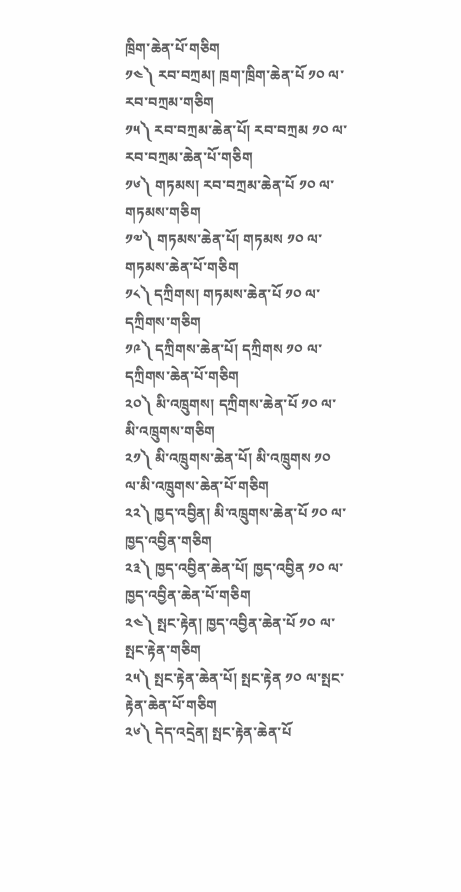ཁྲིག་ཆེན་པོ་གཅིག
༡༤༽ རབ་བཀྲམ། ཁྲག་ཁྲིག་ཆེན་པོ ༡༠ ལ་རབ་བཀྲམ་གཅིག
༡༥༽ རབ་བཀྲམ་ཆེན་པོ། རབ་བཀྲམ ༡༠ ལ་རབ་བཀྲམ་ཆེན་པོ་གཅིག
༡༦༽ གཏམས། རབ་བཀྲམ་ཆེན་པོ ༡༠ ལ་གཏམས་གཅིག
༡༧༽ གཏམས་ཆེན་པོ། གཏམས ༡༠ ལ་གཏམས་ཆེན་པོ་གཅིག
༡༨༽ དཀྲིགས། གཏམས་ཆེན་པོ ༡༠ ལ་དཀྲིགས་གཅིག
༡༩༽ དཀྲིགས་ཆེན་པོ། དཀྲིགས ༡༠ ལ་དཀྲིགས་ཆེན་པོ་གཅིག
༢༠༽ མི་འཁྲུགས། དཀྲིགས་ཆེན་པོ ༡༠ ལ་མི་འཁྲུགས་གཅིག
༢༡༽ མི་འཁྲུགས་ཆེན་པོ། མི་འཁྲུགས ༡༠ ལ་མི་འཁྲུགས་ཆེན་པོ་གཅིག
༢༢༽ ཁྱད་འབྱིན། མི་འཁྲུགས་ཆེན་པོ ༡༠ ལ་ཁྱད་འབྱིན་གཅིག
༢༣༽ ཁྱད་འབྱིན་ཆེན་པོ། ཁྱད་འབྱིན ༡༠ ལ་ཁྱད་འབྱིན་ཆེན་པོ་གཅིག
༢༤༽ སྤང་རྟེན། ཁྱད་འབྱིན་ཆེན་པོ ༡༠ ལ་སྤང་རྟེན་གཅིག
༢༥༽ སྤང་རྟེན་ཆེན་པོ། སྤང་རྟེན ༡༠ ལ་སྤང་རྟེན་ཆེན་པོ་གཅིག
༢༦༽ དེད་འདྲེན། སྤང་རྟེན་ཆེན་པོ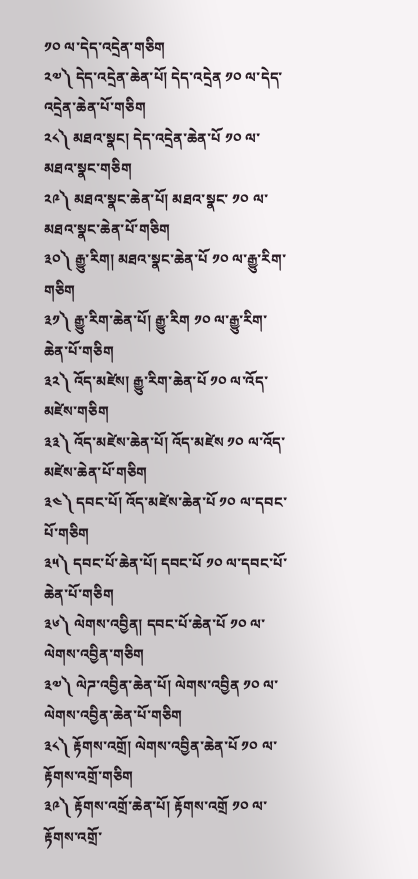༡༠ ལ་དེད་འདྲེན་གཅིག
༢༧༽ དེད་འདྲེན་ཆེན་པོ། དེད་འདྲེན ༡༠ ལ་དེད་འདྲེན་ཆེན་པོ་གཅིག
༢༨༽ མཐའ་སྣང། དེད་འདྲེན་ཆེན་པོ ༡༠ ལ་མཐའ་སྣང་གཅིག
༢༩༽ མཐའ་སྣང་ཆེན་པོ། མཐའ་སྣང་ ༡༠ ལ་མཐའ་སྣང་ཆེན་པོ་གཅིག
༣༠༽ རྒྱུ་རིག། མཐའ་སྣང་ཆེན་པོ ༡༠ ལ་རྒྱུ་རིག་གཅིག
༣༡༽ རྒྱུ་རིག་ཆེན་པོ། རྒྱུ་རིག ༡༠ ལ་རྒྱུ་རིག་ཆེན་པོ་གཅིག
༣༢༽ འོད་མཛེས། རྒྱུ་རིག་ཆེན་པོ ༡༠ ལ་འོད་མཛེས་གཅིག
༣༣༽ འོད་མཛེས་ཆེན་པོ། འོད་མཛེས ༡༠ ལ་འོད་མཛེས་ཆེན་པོ་གཅིག
༣༤༽ དབང་པོ། འོད་མཛེས་ཆེན་པོ ༡༠ ལ་དབང་པོ་གཅིག
༣༥༽ དབང་པོ་ཆེན་པོ། དབང་པོ ༡༠ ལ་དབང་པོ་ཆེན་པོ་གཅིག
༣༦༽ ལེགས་འབྱིན། དབང་པོ་ཆེན་པོ ༡༠ ལ་ལེགས་འབྱིན་གཅིག
༣༧༽ ལེཌ་འབྱིན་ཆེན་པོ། ལེགས་འབྱིན ༡༠ ལ་ལེགས་འབྱིན་ཆེན་པོ་གཅིག
༣༨༽ རྟོགས་འགྲོ། ལེགས་འབྱིན་ཆེན་པོ ༡༠ ལ་རྟོགས་འགྲོ་གཅིག
༣༩༽ རྟོགས་འགྲོ་ཆེན་པོ། རྟོགས་འགྲོ ༡༠ ལ་རྟོགས་འགྲོ་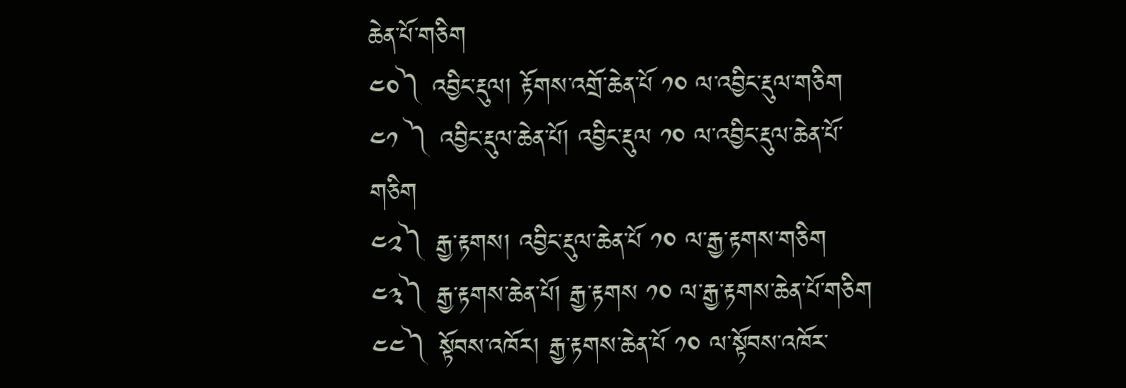ཆེན་པོ་གཅིག
༤༠༽ འབྱིང་རྡུལ། རྟོགས་འགྲོ་ཆེན་པོ ༡༠ ལ་འབྱིང་རྡུལ་གཅིག
༤༡ ༽ འབྱིང་རྡུལ་ཆེན་པོ། འབྱིང་རྡུལ ༡༠ ལ་འབྱིང་རྡུལ་ཆེན་པོ་གཅིག
༤༢༽ རྒྱ་རྟགས། འབྱིང་རྡུལ་ཆེན་པོ ༡༠ ལ་རྒྱ་རྟགས་གཅིག
༤༣༽ རྒྱ་རྟགས་ཆེན་པོ། རྒྱ་རྟགས ༡༠ ལ་རྒྱ་རྟགས་ཆེན་པོ་གཅིག
༤༤༽ སྟོབས་འཁོར། རྒྱ་རྟགས་ཆེན་པོ ༡༠ ལ་སྟོབས་འཁོར་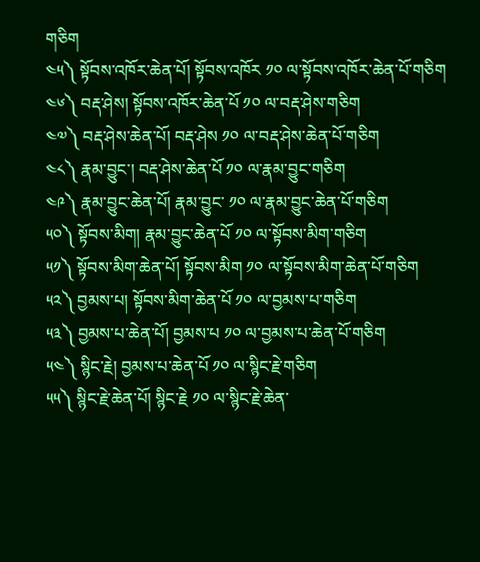གཅིག
༤༥༽ སྟོབས་འཁོར་ཆེན་པོ། སྟོབས་འཁོར ༡༠ ལ་སྟོབས་འཁོར་ཆེན་པོ་གཅིག
༤༦༽ བརྡ་ཤེས། སྟོབས་འཁོར་ཆེན་པོ ༡༠ ལ་བརྡ་ཤེས་གཅིག
༤༧༽ བརྡ་ཤེས་ཆེན་པོ། བརྡ་ཤེས ༡༠ ལ་བརྡ་ཤེས་ཆེན་པོ་གཅིག
༤༨༽ རྣམ་བྱུང་། བརྡ་ཤེས་ཆེན་པོ ༡༠ ལ་རྣམ་བྱུང་གཅིག
༤༩༽ རྣམ་བྱུང་ཆེན་པོ། རྣམ་བྱུང་ ༡༠ ལ་རྣམ་བྱུང་ཆེན་པོ་གཅིག
༥༠༽ སྟོབས་མིག། རྣམ་བྱུང་ཆེན་པོ ༡༠ ལ་སྟོབས་མིག་གཅིག
༥༡༽ སྟོབས་མིག་ཆེན་པོ། སྟོབས་མིག ༡༠ ལ་སྟོབས་མིག་ཆེན་པོ་གཅིག
༥༢༽ བྱམས་པ། སྟོབས་མིག་ཆེན་པོ ༡༠ ལ་བྱམས་པ་གཅིག
༥༣༽ བྱམས་པ་ཆེན་པོ། བྱམས་པ ༡༠ ལ་བྱམས་པ་ཆེན་པོ་གཅིག
༥༤༽ སྙིང་རྗེ། བྱམས་པ་ཆེན་པོ ༡༠ ལ་སྙིང་རྗེ་གཅིག
༥༥༽ སྙིང་རྗེ་ཆེན་པོ། སྙིང་རྗེ ༡༠ ལ་སྙིང་རྗེ་ཆེན་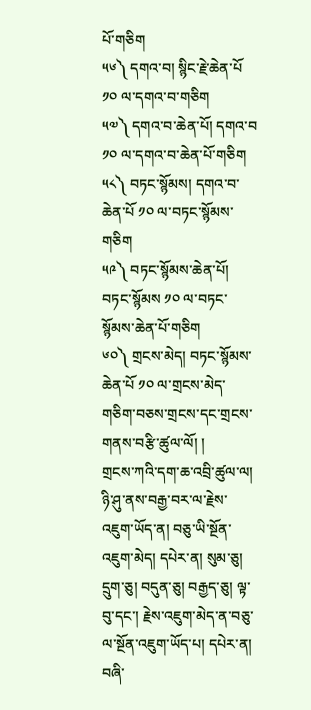པོ་གཅིག
༥༦༽ དགའ་བ། སྙིང་རྗེ་ཆེན་པོ ༡༠ ལ་དགའ་བ་གཅིག
༥༧༽ དགའ་བ་ཆེན་པོ། དགའ་བ ༡༠ ལ་དགའ་བ་ཆེན་པོ་གཅིག
༥༨༽ བཏང་སྙོམས། དགའ་བ་ཆེན་པོ ༡༠ ལ་བཏང་སྙོམས་གཅིག
༥༩༽ བཏང་སྙོམས་ཆེན་པོ། བཏང་སྙོམས ༡༠ ལ་བཏང་སྙོམས་ཆེན་པོ་གཅིག
༦༠༽ གྲངས་མེད། བཏང་སྙོམས་ཆེན་པོ ༡༠ ལ་གྲངས་མེད་གཅིག་བཅས་གྲངས་དང་གྲངས་གནས་བརྩི་ཚུལ་ལོ། །
གྲངས་ཀའི་དག་ཆ་འབྲི་ཚུལ་ལ། ཉི་ཤུ་ནས་བརྒྱ་བར་ལ་རྗེས་འཇུག་ཡོད་ན། བཅུ་ཡི་སྔོན་འཇུག་མེད། དཔེར་ན། སུམ་ཅུ། དྲུག་ཅུ། བདུན་ཅུ། བརྒྱད་ཅུ། ལྟ་བུ་དང་། རྗེས་འཇུག་མེད་ན་བཅུ་ལ་སྔོན་འཇུག་ཡོད་པ། དཔེར་ན། བཞི་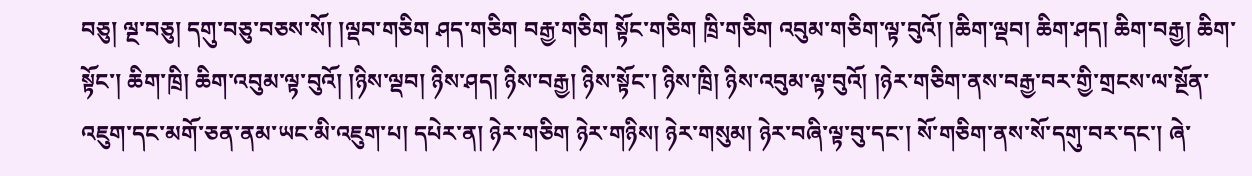བཅུ། ལྔ་བཅུ། དགུ་བཅུ་བཅས་སོ། །ལྡབ་གཅིག ཤད་གཅིག བརྒྱ་གཅིག སྟོང་གཅིག ཁྲི་གཅིག འབུམ་གཅིག་ལྟ་བུའོ། །ཆིག་ལྡབ། ཆིག་ཤད། ཆིག་བརྒྱ། ཆིག་སྟོང་། ཆིག་ཁྲི། ཆིག་འབུམ་ལྟ་བུའོ། །ཉིས་ལྡབ། ཉིས་ཤད། ཉིས་བརྒྱ། ཉིས་སྟོང་། ཉིས་ཁྲི། ཉིས་འབུམ་ལྟ་བུའོ། །ཉེར་གཅིག་ནས་བརྒྱ་བར་གྱི་གྲངས་ལ་སྔོན་འཇུག་དང་མགོ་ཅན་ནམ་ཡང་མི་འཇུག་པ། དཔེར་ན། ཉེར་གཅིག ཉེར་གཉིས། ཉེར་གསུམ། ཉེར་བཞི་ལྟ་བུ་དང་། སོ་གཅིག་ནས་སོ་དགུ་བར་དང་། ཞེ་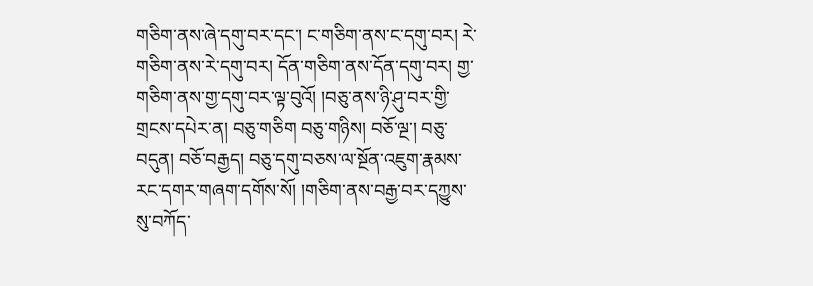གཅིག་ནས་ཞེ་དགུ་བར་དང་། ང་གཅིག་ནས་ང་དགུ་བར། རེ་གཅིག་ནས་རེ་དགུ་བར། དོན་གཅིག་ནས་དོན་དགུ་བར། གྱ་གཅིག་ནས་གྱ་དགུ་བར་ལྟ་བུའོ། །བཅུ་ནས་ཉི་ཤུ་བར་གྱི་གྲངས་དཔེར་ན། བཅུ་གཅིག བཅུ་གཉིས། བཅོ་ལྔ་། བཅུ་བདུན། བཅོ་བརྒྱད། བཅུ་དགུ་བཅས་ལ་སྔོན་འཇུག་རྣམས་རང་དགར་གཞག་དགོས་སོ། །གཅིག་ནས་བརྒྱ་བར་དཀྱུས་སུ་བཀོད་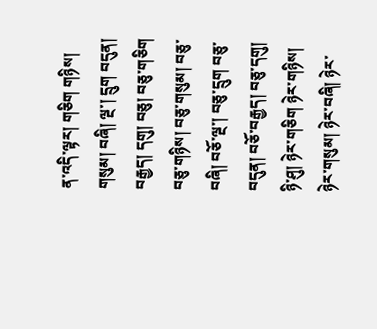ན་འདི་ལྟར། གཅིག གཉིས། གསུམ། བཞི། ལྔ་། དྲུག བདུན། བརྒྱད། དགུ། བཅུ། བཅུ་གཅིག བཅུ་གཉིས། བཅུ་གསུམ། བཅུ་བཞི། བཅོ་ལྔ་། བཅུ་དྲུག བཅུ་བདུན། བཅོ་བརྒྱད། བཅུ་དགུ། ཉི་ཤུ། ཉེར་གཅིག ཉེར་གཉིས། ཉེར་གསུམ། ཉེར་བཞི། ཉེར་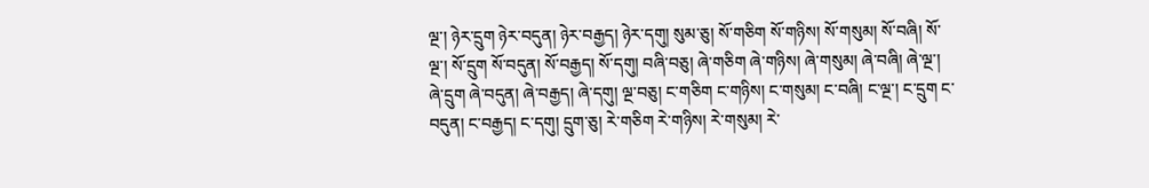ལྔ་། ཉེར་དྲུག ཉེར་བདུན། ཉེར་བརྒྱད། ཉེར་དགུ། སུམ་ཅུ། སོ་གཅིག སོ་གཉིས། སོ་གསུམ། སོ་བཞི། སོ་ལྔ་། སོ་དྲུག སོ་བདུན། སོ་བརྒྱད། སོ་དགུ། བཞི་བཅུ། ཞེ་གཅིག ཞེ་གཉིས། ཞེ་གསུམ། ཞེ་བཞི། ཞེ་ལྔ་། ཞེ་དྲུག ཞེ་བདུན། ཞེ་བརྒྱད། ཞེ་དགུ། ལྔ་བཅུ། ང་གཅིག ང་གཉིས། ང་གསུམ། ང་བཞི། ང་ལྔ་། ང་དྲུག ང་བདུན། ང་བརྒྱད། ང་དགུ། དྲུག་ཅུ། རེ་གཅིག རེ་གཉིས། རེ་གསུམ། རེ་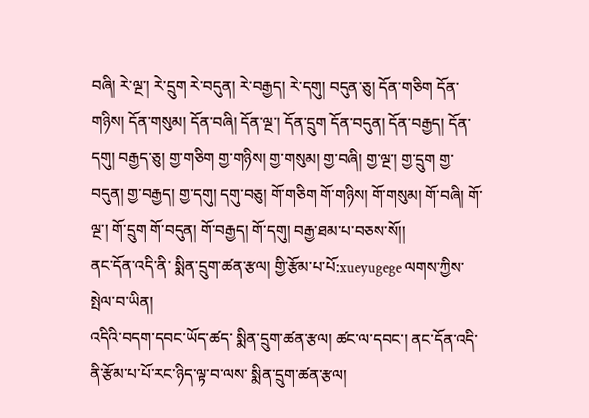བཞི། རེ་ལྔ་། རེ་དྲུག རེ་བདུན། རེ་བརྒྱད། རེ་དགུ། བདུན་ཅུ། དོན་གཅིག དོན་གཉིས། དོན་གསུམ། དོན་བཞི། དོན་ལྔ་། དོན་དྲུག དོན་བདུན། དོན་བརྒྱད། དོན་དགུ། བརྒྱད་ཅུ། གྱ་གཅིག གྱ་གཉིས། གྱ་གསུམ། གྱ་བཞི། གྱ་ལྔ་། གྱ་དྲུག གྱ་བདུན། གྱ་བརྒྱད། གྱ་དགུ། དགུ་བཅུ། གོ་གཅིག གོ་གཉིས། གོ་གསུམ། གོ་བཞི། གོ་ལྔ་། གོ་དྲུག གོ་བདུན། གོ་བརྒྱད། གོ་དགུ། བརྒྱ་ཐམ་པ་བཅས་སོ།།
ནང་དོན་འདི་ནི་ སྨིན་དྲུག་ཚན་རྩལ། གྱི་རྩོམ་པ་པོ:xueyugege ལགས་ཀྱིས་སྤེལ་བ་ཡིན།
འདིའི་བདག་དབང་ཡོད་ཚད་ སྨིན་དྲུག་ཚན་རྩལ། ཚང་ལ་དབང་། ནང་དོན་འདི་ནི་རྩོམ་པ་པོ་རང་ཉིད་ལྟ་བ་ལས་ སྨིན་དྲུག་ཚན་རྩལ།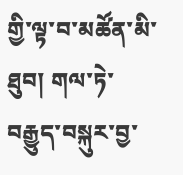གྱི་ལྟ་བ་མཚོན་མི་ཐུབ། གལ་ཏེ་བརྒྱུད་བསྐུར་བྱ་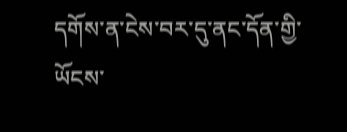དགོས་ན་ངེས་བར་དུ་ནང་དོན་གྱི་ཡོངས་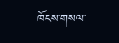ཁོངས་གསལ་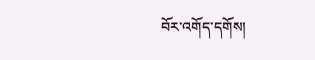བོར་འགོད་དགོས།